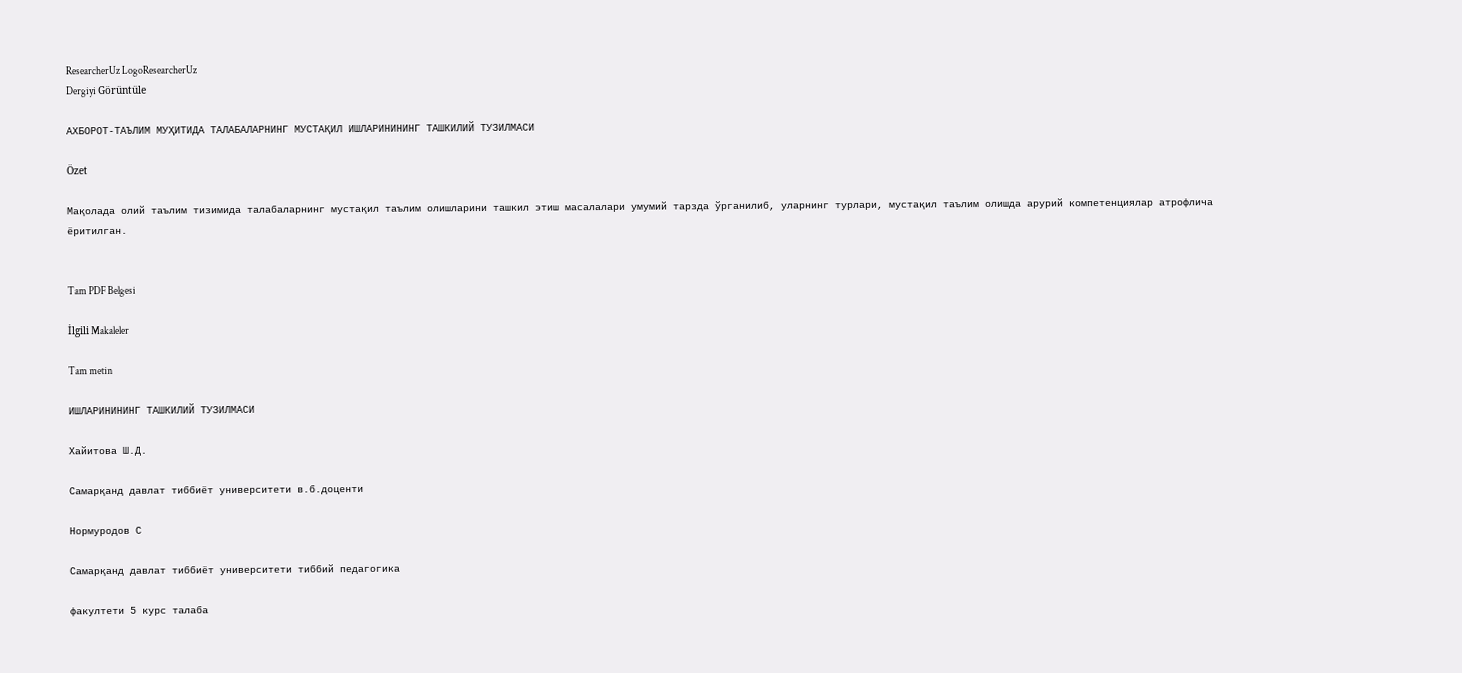ResearcherUz LogoResearcherUz
Dergiyi Görüntüle

АХБОРОТ-ТАЪЛИМ МУҲИТИДА ТАЛАБАЛАРНИНГ МУСТАҚИЛ ИШЛАРИНИНИНГ ТАШКИЛИЙ ТУЗИЛМАСИ

Özet

Мақолада олий таълим тизимида талабаларнинг мустақил таълим олишларини ташкил этиш масалалари умумий тарзда ўрганилиб, уларнинг турлари, мустақил таълим олишда арурий компетенциялар атрофлича ёритилган.


Tam PDF Belgesi

İlgili Makaleler

Tam metin

ИШЛАРИНИНИНГ ТАШКИЛИЙ ТУЗИЛМАСИ

Хайитова Ш.Д.

Самарқанд давлат тиббиёт университети в.б.доценти

Нормуродов С

Самарқанд давлат тиббиёт университети тиббий педагогика

факултети 5 курс талаба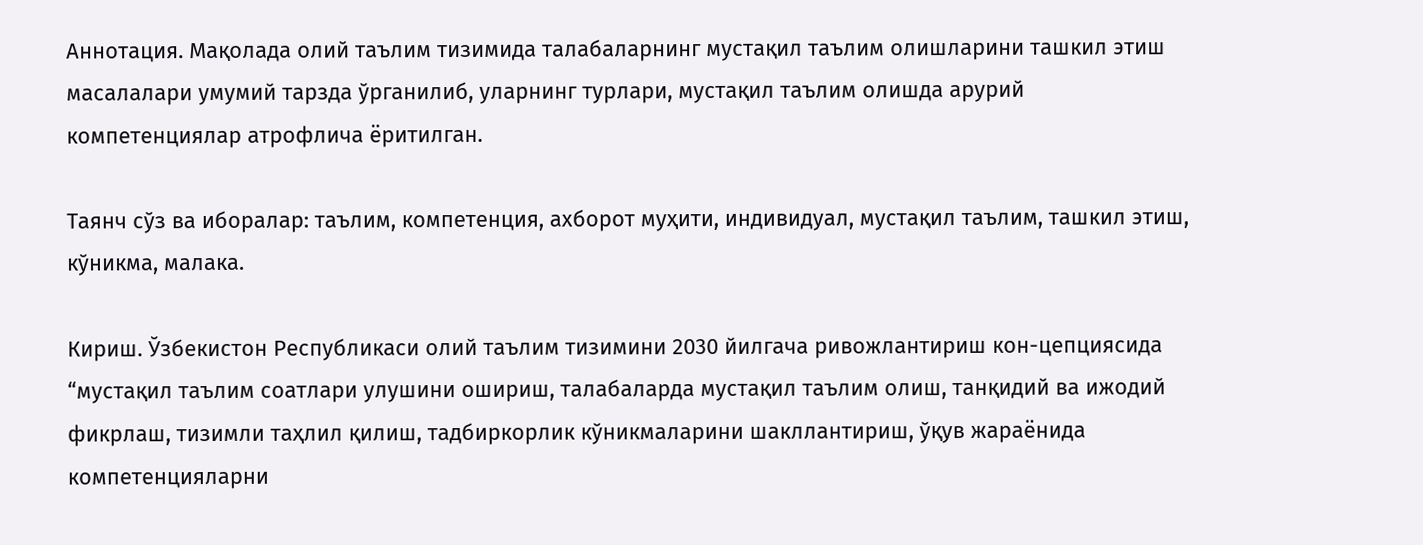Аннотация. Мақолада олий таълим тизимида талабаларнинг мустақил таълим олишларини ташкил этиш масалалари умумий тарзда ўрганилиб, уларнинг турлари, мустақил таълим олишда арурий компетенциялар атрофлича ёритилган.

Таянч сўз ва иборалар: таълим, компетенция, ахборот муҳити, индивидуал, мустақил таълим, ташкил этиш, кўникма, малака.

Кириш. Ўзбекистон Республикаси олий таълим тизимини 2030 йилгача ривожлантириш кон-цепциясида “мустақил таълим соатлари улушини ошириш, талабаларда мустақил таълим олиш, танқидий ва ижодий фикрлаш, тизимли таҳлил қилиш, тадбиркорлик кўникмаларини шакллантириш, ўқув жараёнида компетенцияларни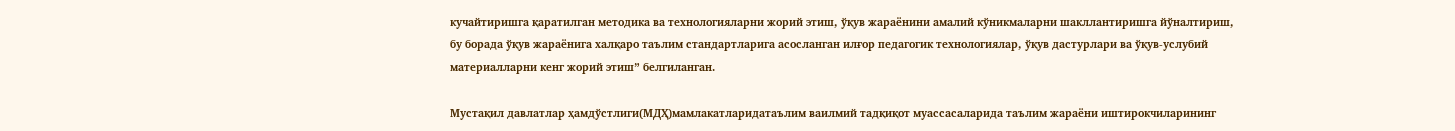кучайтиришга қаратилган методика ва технологияларни жорий этиш, ўқув жараёнини амалий кўникмаларни шакллантиришга йўналтириш, бу борада ўқув жараёнига халқаро таълим стандартларига асосланган илғор педагогик технологиялар, ўқув дастурлари ва ўқув-услубий материалларни кенг жорий этиш” белгиланган.

Мустақил давлатлар ҳамдўстлиги(МДҲ)мамлакатларидатаълим ваилмий тадқиқот муассасаларида таълим жараёни иштирокчиларининг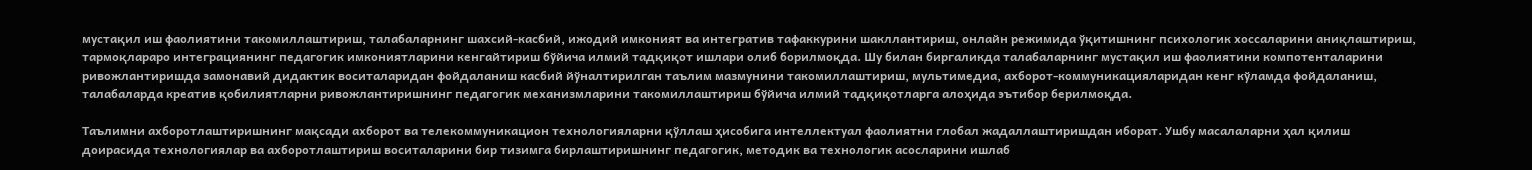мустақил иш фаолиятини такомиллаштириш, талабаларнинг шахсий-касбий, ижодий имконият ва интегратив тафаккурини шакллантириш, онлайн режимида ўқитишнинг психологик хоссаларини аниқлаштириш, тармоқлараро интеграциянинг педагогик имкониятларини кенгайтириш бўйича илмий тадқиқот ишлари олиб борилмоқда. Шу билан биргаликда талабаларнинг мустақил иш фаолиятини компотенталарини ривожлантиришда замонавий дидактик воситаларидан фойдаланиш касбий йўналтирилган таълим мазмунини такомиллаштириш, мультимедиа, ахборот-коммуникацияларидан кенг кўламда фойдаланиш, талабаларда креатив қобилиятларни ривожлантиришнинг педагогик механизмларини такомиллаштириш бўйича илмий тадқиқотларга алоҳида эътибор берилмоқда.

Таълимни ахборотлаштиришнинг мақсади ахборот ва телекоммуникацион технологияларни қўллаш ҳисобига интеллектуал фаолиятни глобал жадаллаштиришдан иборат. Ушбу масалаларни ҳал қилиш доирасида технологиялар ва ахборотлаштириш воситаларини бир тизимга бирлаштиришнинг педагогик, методик ва технологик асосларини ишлаб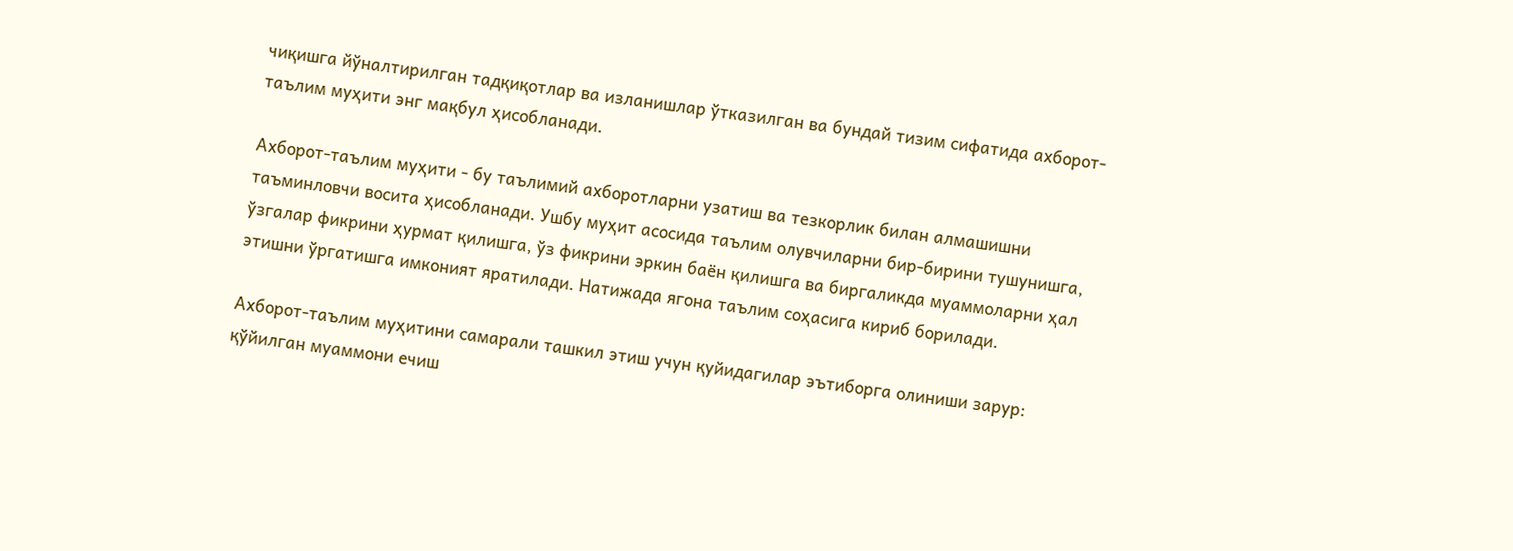чиқишга йўналтирилган тадқиқотлар ва изланишлар ўтказилган ва бундай тизим сифатида ахборот-таълим муҳити энг мақбул ҳисобланади.

Ахборот-таълим муҳити - бу таълимий ахборотларни узатиш ва тезкорлик билан алмашишни таъминловчи восита ҳисобланади. Ушбу муҳит асосида таълим олувчиларни бир-бирини тушунишга, ўзгалар фикрини ҳурмат қилишга, ўз фикрини эркин баён қилишга ва биргаликда муаммоларни ҳал этишни ўргатишга имконият яратилади. Натижада ягона таълим соҳасига кириб борилади.

Ахборот-таълим муҳитини самарали ташкил этиш учун қуйидагилар эътиборга олиниши зарур: қўйилган муаммони ечиш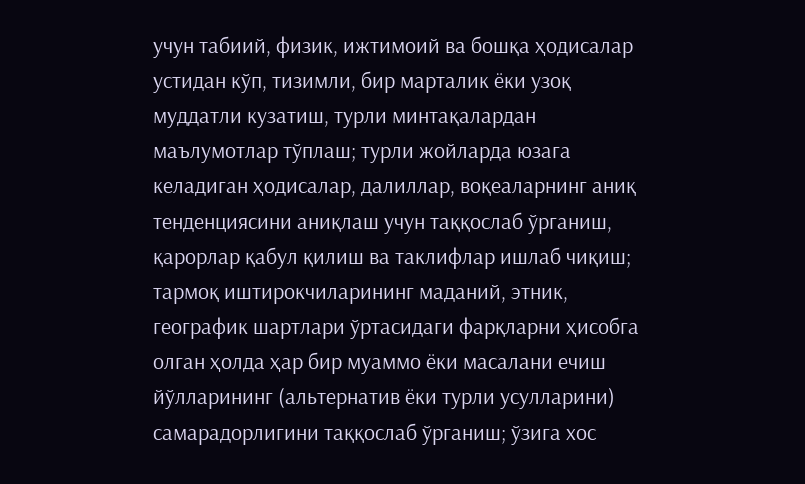учун табиий, физик, ижтимоий ва бошқа ҳодисалар устидан кўп, тизимли, бир марталик ёки узоқ муддатли кузатиш, турли минтақалардан маълумотлар тўплаш; турли жойларда юзага келадиган ҳодисалар, далиллар, воқеаларнинг аниқ тенденциясини аниқлаш учун таққослаб ўрганиш, қарорлар қабул қилиш ва таклифлар ишлаб чиқиш; тармоқ иштирокчиларининг маданий, этник, географик шартлари ўртасидаги фарқларни ҳисобга олган ҳолда ҳар бир муаммо ёки масалани ечиш йўлларининг (альтернатив ёки турли усулларини) самарадорлигини таққослаб ўрганиш; ўзига хос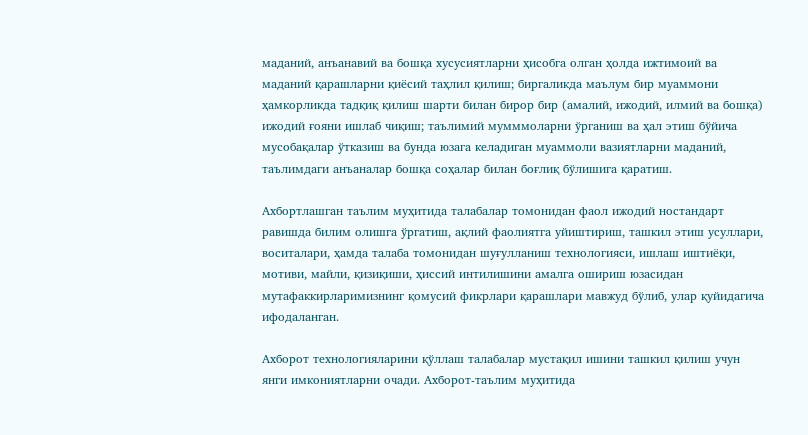маданий, анъанавий ва бошқа хусусиятларни ҳисобга олган ҳолда ижтимоий ва маданий қарашларни қиёсий таҳлил қилиш; биргаликда маълум бир муаммони ҳамкорликда тадқиқ қилиш шарти билан бирор бир (амалий, ижодий, илмий ва бошқа) ижодий ғояни ишлаб чиқиш; таълимий мумммоларни ўрганиш ва ҳал этиш бўйича мусобақалар ўтказиш ва бунда юзага келадиган муаммоли вазиятларни маданий, таълимдаги анъаналар бошқа соҳалар билан боғлиқ бўлишига қаратиш.

Ахбортлашган таълим муҳитида талабалар томонидан фаол ижодий ностандарт равишда билим олишга ўргатиш, ақлий фаолиятга уйиштириш, ташкил этиш усуллари, воситалари, ҳамда талаба томонидан шуғулланиш технологияси, ишлаш иштиёқи, мотиви, майли, қизиқиши, ҳиссий интилишини амалга ошириш юзасидан мутафаккирларимизнинг қомусий фикрлари қарашлари мавжуд бўлиб, улар қуйидагича ифодаланган.

Ахборот технологияларини қўллаш талабалар мустақил ишини ташкил қилиш учун янги имкониятларни очади. Ахборот-таълим муҳитида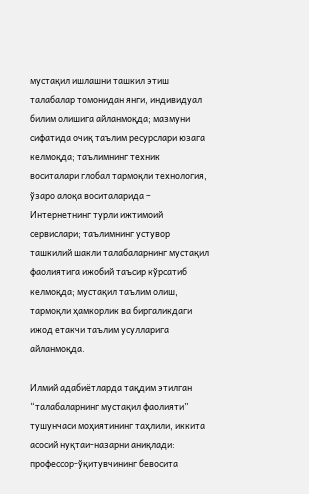мустақил ишлашни ташкил этиш талабалар томонидан янги, индивидуал билим олишига айланмоқда; мазмуни сифатида очиқ таълим ресурслари юзага келмоқда; таълимнинг техник воситалари глобал тармоқли технология, ўзаро алоқа воситаларида – Интернетнинг турли ижтимоий сервислари; таълимнинг устувор ташкилий шакли талабаларнинг мустақил фаолиятига ижобий таъсир кўрсатиб келмоқда; мустақил таълим олиш, тармоқли ҳамкорлик ва биргаликдаги ижод етакчи таълим усулларига айланмоқда.

Илмий адабиётларда тақдим этилган “талабаларнинг мустақил фаолияти” тушунчаси моҳиятининг таҳлили, иккита асосий нуқтаи-назарни аниқлади: профессор-ўқитувчининг бевосита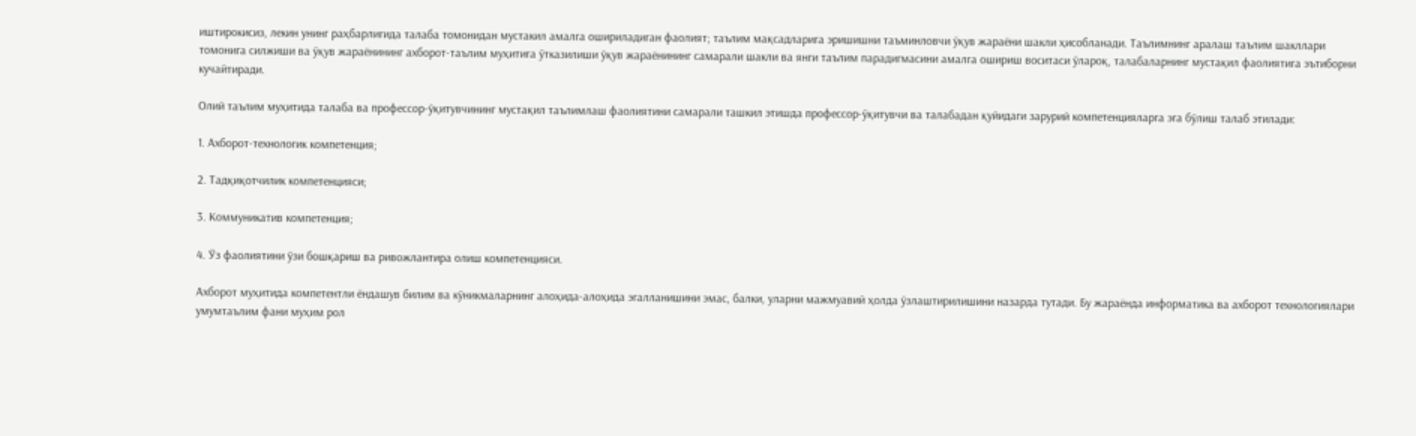иштирокисиз, лекин унинг раҳбарлигида талаба томонидан мустакил амалга ошириладиган фаолият; таълим мақсадларига эришишни таъминловчи ўқув жараёни шакли ҳисобланади. Таълимнинг аралаш таълим шакллари томонига силжиши ва ўқув жараёнининг ахборот-таълим муҳитига ўтказилиши ўқув жараёнининг самарали шакли ва янги таълим парадигмасини амалга ошириш воситаси ўлароқ, талабаларнинг мустақил фаолиятига эътиборни кучайтиради.

Олий таълим муҳитида талаба ва профессор-ўқитувчининг мустақил таълимлаш фаолиятини самарали ташкил этишда профессор-ўқитувчи ва талабадан қуйидаги зарурий компетенцияларга эга бўлиш талаб этилади:

1. Ахборот-технологик компетенция;

2. Тадқиқотчилик компетенцияси;

3. Коммуникатив компетенция;

4. Ўз фаолиятини ўзи бошқариш ва ривожлантира олиш компетенцияси.

Ахборот муҳитида компетентли ёндашув билим ва кўникмаларнинг алоҳида-алоҳида эгалланишини эмас, балки, уларни мажмуавий ҳолда ўзлаштирилишини назарда тутади. Бу жараёнда информатика ва ахборот технологиялари умумтаълим фани муҳим рол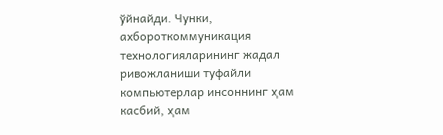ўйнайди. Чунки, ахбороткоммуникация технологияларининг жадал ривожланиши туфайли компьютерлар инсоннинг ҳам касбий, ҳам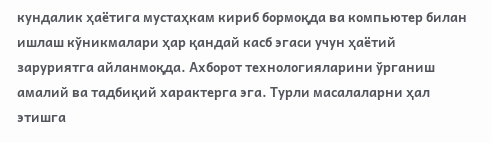кундалик ҳаётига мустаҳкам кириб бормоқда ва компьютер билан ишлаш кўникмалари ҳар қандай касб эгаси учун ҳаётий заруриятга айланмоқда. Ахборот технологияларини ўрганиш амалий ва тадбиқий характерга эга. Турли масалаларни ҳал этишга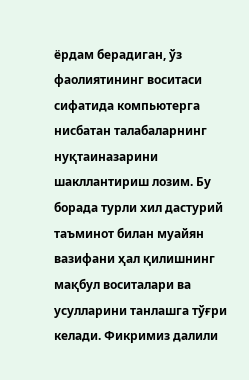ёрдам берадиган, ўз фаолиятининг воситаси сифатида компьютерга нисбатан талабаларнинг нуқтаиназарини шакллантириш лозим. Бу борада турли хил дастурий таъминот билан муайян вазифани ҳал қилишнинг мақбул воситалари ва усулларини танлашга тўғри келади. Фикримиз далили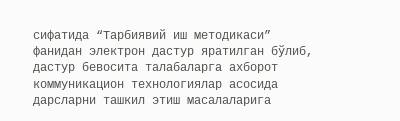сифатида “Тарбиявий иш методикаси” фанидан электрон дастур яратилган бўлиб, дастур бевосита талабаларга ахборот коммуникацион технологиялар асосида дарсларни ташкил этиш масалаларига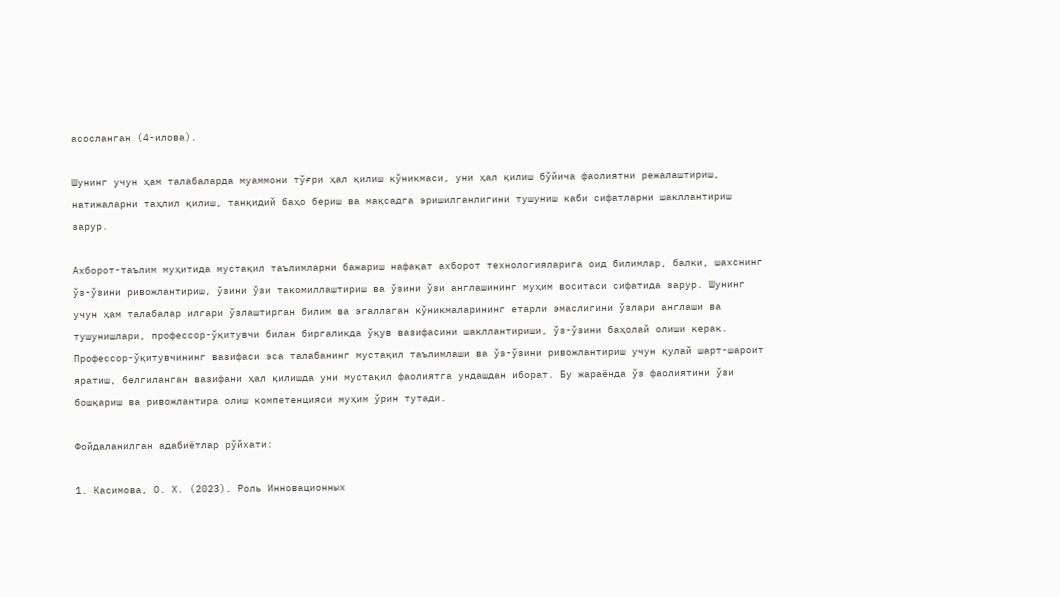асосланган (4-илова).

Шунинг учун ҳам талабаларда муаммони тўғри ҳал қилиш кўникмаси, уни ҳал қилиш бўйича фаолиятни режалаштириш, натижаларни таҳлил қилиш, танқидий баҳо бериш ва мақсадга эришилганлигини тушуниш каби сифатларни шакллантириш зарур.

Ахборот-таълим муҳитида мустақил таълимларни бажариш нафақат ахборот технологияларига оид билимлар, балки, шахснинг ўз-ўзини ривожлантириш, ўзини ўзи такомиллаштириш ва ўзини ўзи англашининг муҳим воситаси сифатида зарур. Шунинг учун ҳам талабалар илгари ўзлаштирган билим ва эгаллаган кўникмаларининг етарли эмаслигини ўзлари англаши ва тушунишлари, профессор-ўқитувчи билан биргаликда ўқув вазифасини шакллантириши, ўз-ўзини баҳолай олиши керак. Профессор-ўқитувчининг вазифаси эса талабанинг мустақил таълимлаши ва ўз-ўзини ривожлантириш учун қулай шарт-шароит яратиш, белгиланган вазифани ҳал қилишда уни мустақил фаолиятга ундашдан иборат. Бу жараёнда ўз фаолиятини ўзи бошқариш ва ривожлантира олиш компетенцияси муҳим ўрин тутади.

Фойдаланилган адабиётлар рўйхати:

1. Касимова, О. Х. (2023). Роль Инновационных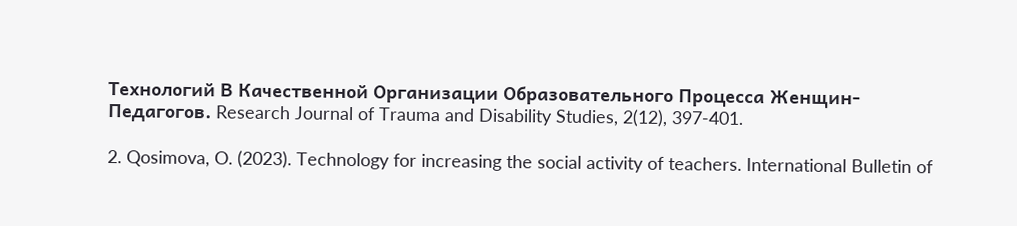Технологий В Качественной Организации Образовательного Процесса Женщин-Педагогов. Research Journal of Trauma and Disability Studies, 2(12), 397-401.

2. Qosimova, O. (2023). Technology for increasing the social activity of teachers. International Bulletin of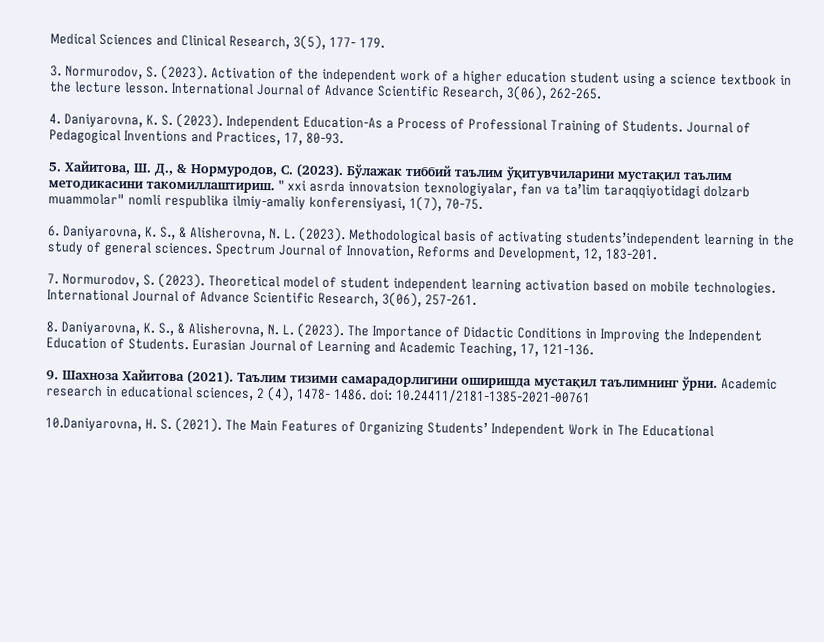Medical Sciences and Clinical Research, 3(5), 177- 179.

3. Normurodov, S. (2023). Activation of the independent work of a higher education student using a science textbook in the lecture lesson. International Journal of Advance Scientific Research, 3(06), 262-265.

4. Daniyarovna, K. S. (2023). Independent Education-As a Process of Professional Training of Students. Journal of Pedagogical Inventions and Practices, 17, 80-93.

5. Хайитова, Ш. Д., & Нормуродов, С. (2023). Бўлажак тиббий таълим ўқитувчиларини мустақил таълим методикасини такомиллаштириш. " xxi asrda innovatsion texnologiyalar, fan va taʼlim taraqqiyotidagi dolzarb muammolar" nomli respublika ilmiy-amaliy konferensiyasi, 1(7), 70-75.

6. Daniyarovna, K. S., & Alisherovna, N. L. (2023). Methodological basis of activating students’independent learning in the study of general sciences. Spectrum Journal of Innovation, Reforms and Development, 12, 183-201.

7. Normurodov, S. (2023). Theoretical model of student independent learning activation based on mobile technologies. International Journal of Advance Scientific Research, 3(06), 257-261.

8. Daniyarovna, K. S., & Alisherovna, N. L. (2023). The Importance of Didactic Conditions in Improving the Independent Education of Students. Eurasian Journal of Learning and Academic Teaching, 17, 121-136.

9. Шахноза Хайитова (2021). Таълим тизими самарадорлигини оширишда мустақил таълимнинг ўрни. Academic research in educational sciences, 2 (4), 1478- 1486. doi: 10.24411/2181-1385-2021-00761

10.Daniyarovna, H. S. (2021). The Main Features of Organizing Students’ Independent Work in The Educational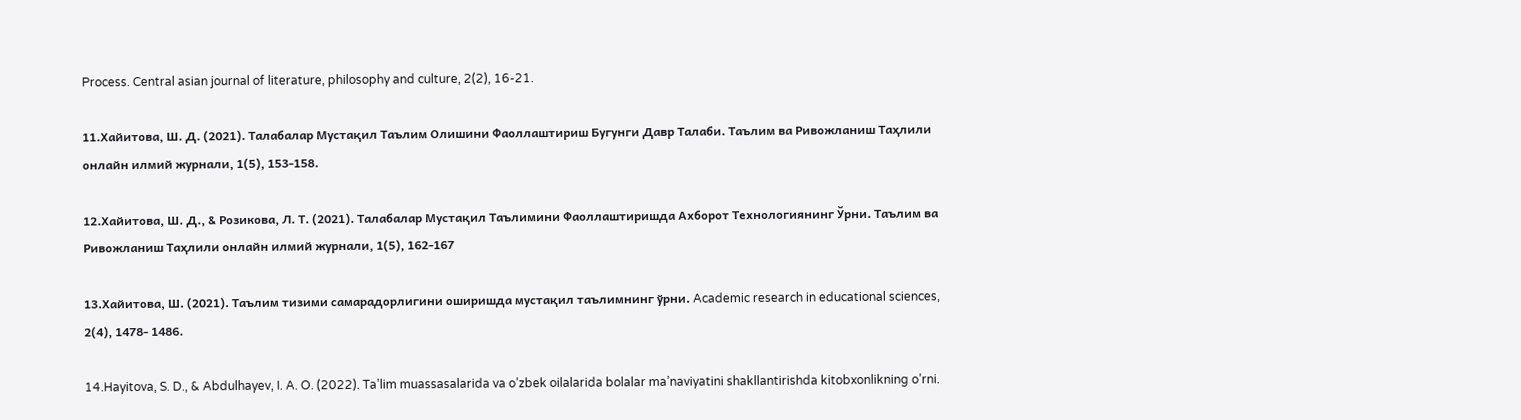Process. Central asian journal of literature, philosophy and culture, 2(2), 16-21.

11.Хайитова, Ш. Д. (2021). Талабалар Мустақил Таълим Олишини Фаоллаштириш Бугунги Давр Талаби. Таълим ва Ривожланиш Таҳлили онлайн илмий журнали, 1(5), 153-158.

12.Хайитова, Ш. Д., & Розикова, Л. Т. (2021). Талабалар Мустақил Таълимини Фаоллаштиришда Ахборот Технологиянинг Ўрни. Таълим ва Ривожланиш Таҳлили онлайн илмий журнали, 1(5), 162-167

13.Хайитова, Ш. (2021). Таълим тизими самарадорлигини оширишда мустақил таълимнинг ўрни. Academic research in educational sciences, 2(4), 1478- 1486.

14.Hayitova, S. D., & Abdulhayev, I. A. O. (2022). Ta’lim muassasalarida va o’zbek oilalarida bolalar ma’naviyatini shakllantirishda kitobxonlikning o’rni.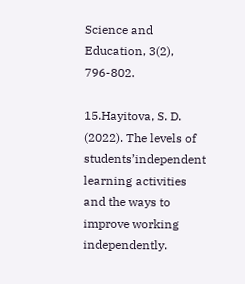Science and Education, 3(2), 796-802.

15.Hayitova, S. D. (2022). The levels of students’independent learning activities and the ways to improve working independently.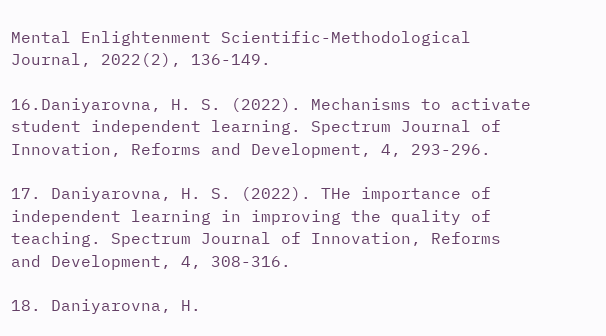Mental Enlightenment Scientific-Methodological Journal, 2022(2), 136-149.

16.Daniyarovna, H. S. (2022). Mechanisms to activate student independent learning. Spectrum Journal of Innovation, Reforms and Development, 4, 293-296.

17. Daniyarovna, H. S. (2022). THe importance of independent learning in improving the quality of teaching. Spectrum Journal of Innovation, Reforms and Development, 4, 308-316.

18. Daniyarovna, H.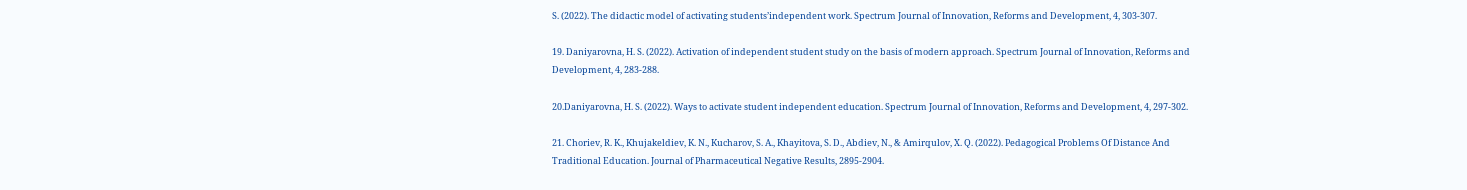S. (2022). The didactic model of activating students’independent work. Spectrum Journal of Innovation, Reforms and Development, 4, 303-307.

19. Daniyarovna, H. S. (2022). Activation of independent student study on the basis of modern approach. Spectrum Journal of Innovation, Reforms and Development, 4, 283-288.

20.Daniyarovna, H. S. (2022). Ways to activate student independent education. Spectrum Journal of Innovation, Reforms and Development, 4, 297-302.

21. Choriev, R. K., Khujakeldiev, K. N., Kucharov, S. A., Khayitova, S. D., Abdiev, N., & Amirqulov, X. Q. (2022). Pedagogical Problems Of Distance And Traditional Education. Journal of Pharmaceutical Negative Results, 2895-2904.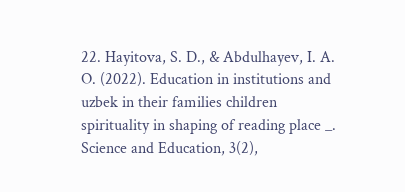22. Hayitova, S. D., & Abdulhayev, I. A. O. (2022). Education in institutions and uzbek in their families children spirituality in shaping of reading place _. Science and Education, 3(2),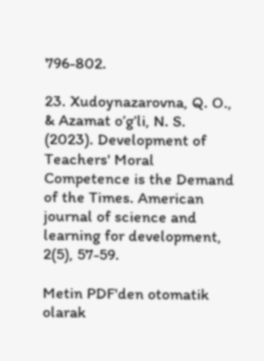796-802.

23. Xudoynazarovna, Q. O., & Azamat o’g’li, N. S. (2023). Development of Teachers' Moral Competence is the Demand of the Times. American journal of science and learning for development, 2(5), 57-59.

Metin PDF'den otomatik olarak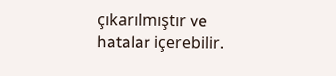çıkarılmıştır ve hatalar içerebilir.